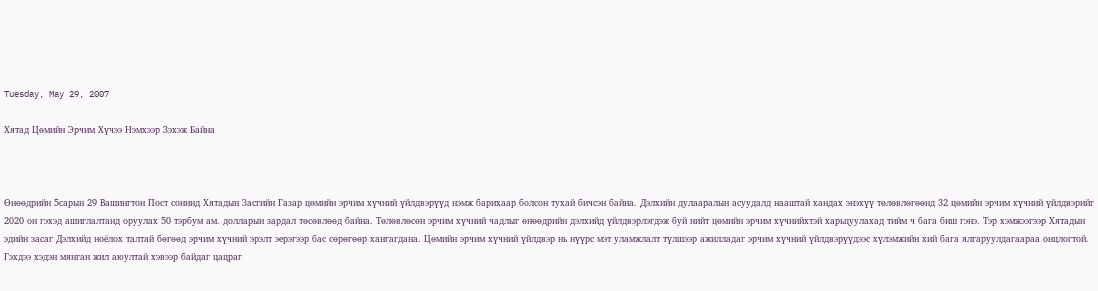Tuesday, May 29, 2007

Хятад Цөмийн Эрчим Хүчээ Нэмхээр Зэхэж Байна



Өнөөдрийн 5сарын 29 Вашингтон Пост сонинд Хятадын Засгийн Газар цөмийн эрчим хүчний үйлдвэрүүд нэмж барихаар болсон тухай бичсэн байна. Дэлхийн дулааралын асуудалд нааштай хандах энэхүү төлөвлөгөөнд 32 цөмийн эрчим хүчний үйлдвэрийг 2020 он гэхэд ашиглалтанд оруулах 50 тэрбум ам. долларын зардал төсөвлөөд байна. Төлөвлөсөн эрчим хүчний чадлыг өнөөдрийн дэлхийд үйлдвэрлэгдэж буй нийт цөмийн эрчим хүчнийхтэй харьцуулахад тийм ч бага биш гэнэ. Тэр хэмжээгээр Хятадын эдийн засаг Дэлхийд ноёлох талтай бөгөөд эрчим хүчний эрэлт эерэгээр бас сөрөгөөр хангагдана. Цөмийн эрчим хүчний үйлдвэр нь нүүрс мэт уламжлалт түлшээр ажилладаг эрчим хүчний үйлдвэрүүдээс хүлэмжийн хий бага ялгаруулдагаараа онцлогтой. Гэхдээ хэдэн мянган жил аюултай хэвээр байдаг цацраг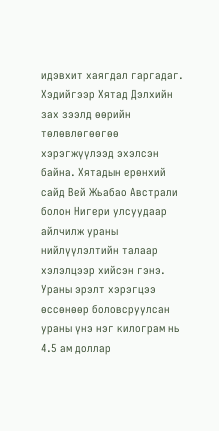идэвхит хаягдал гаргадаг. Хэдийгээр Хятад Дэлхийн зах зээлд өөрийн төлөвлөгөөгөө хэрэгжүүлээд эхэлсэн байна. Хятадын ерөнхий сайд Вей Жьабао Австрали болон Нигери улсуудаар айлчилж ураны нийлүүлэлтийн талаар хэлэлцээр хийсэн гэнэ. Ураны эрэлт хэрэгцээ өссөнөөр боловсруулсан ураны үнэ нэг килограм нь 4.5 ам доллар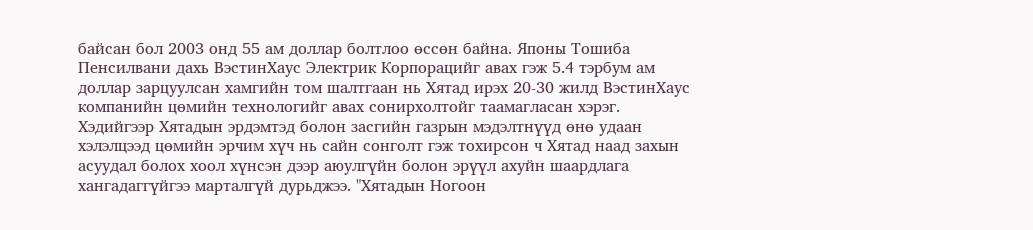байсан бол 2003 онд 55 ам доллар болтлоо өссөн байна. Японы Тошиба Пенсилвани дахь ВэстинХаус Электрик Корпорацийг авах гэж 5.4 тэрбум ам доллар зарцуулсан хамгийн том шалтгаан нь Хятад ирэх 20-30 жилд ВэстинХаус компанийн цөмийн технологийг авах сонирхолтойг таамагласан хэрэг. Хэдийгээр Хятадын эрдэмтэд болон засгийн газрын мэдэлтнүүд өнө удаан хэлэлцээд цөмийн эрчим хүч нь сайн сонголт гэж тохирсон ч Хятад наад захын асуудал болох хоол хүнсэн дээр аюулгүйн болон эрүүл ахуйн шаардлага хангадаггүйгээ марталгүй дурьджээ. "Хятадын Ногоон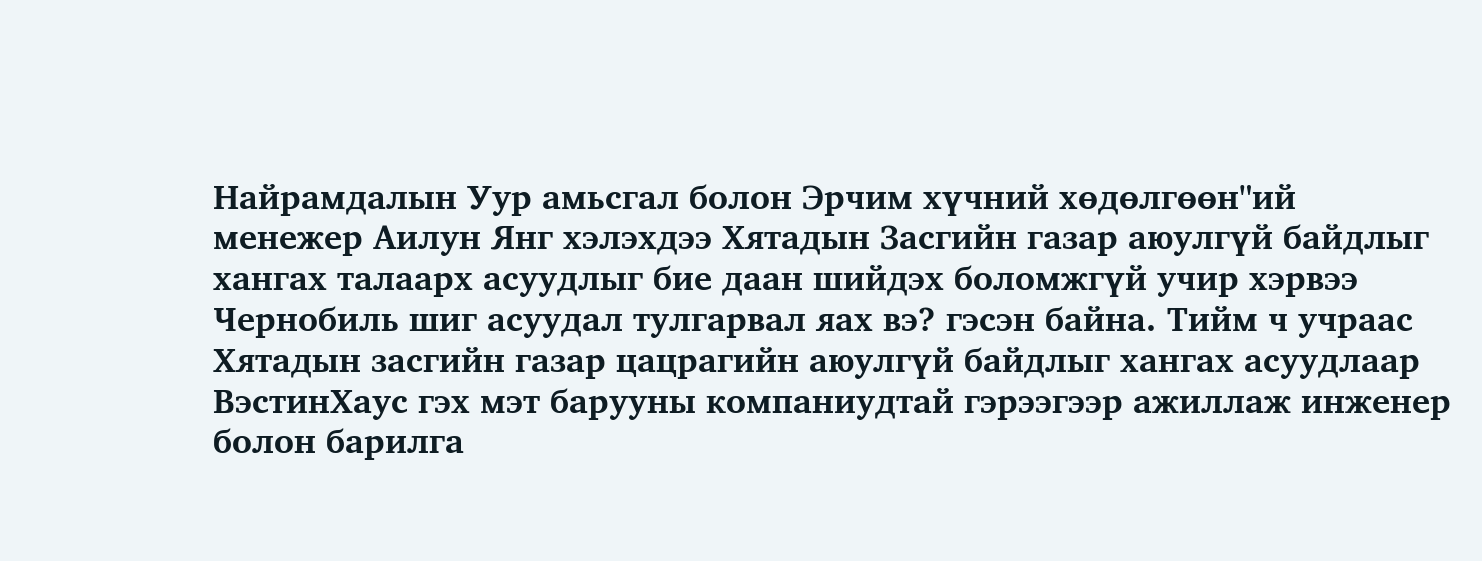Найрамдалын Уур амьсгал болон Эрчим хүчний хөдөлгөөн"ий менежер Аилун Янг хэлэхдээ Хятадын Засгийн газар аюулгүй байдлыг хангах талаарх асуудлыг бие даан шийдэх боломжгүй учир хэрвээ Чернобиль шиг асуудал тулгарвал яах вэ? гэсэн байна. Тийм ч учраас Хятадын засгийн газар цацрагийн аюулгүй байдлыг хангах асуудлаар ВэстинХаус гэх мэт барууны компаниудтай гэрээгээр ажиллаж инженер болон барилга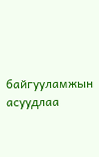байгууламжын асуудлаа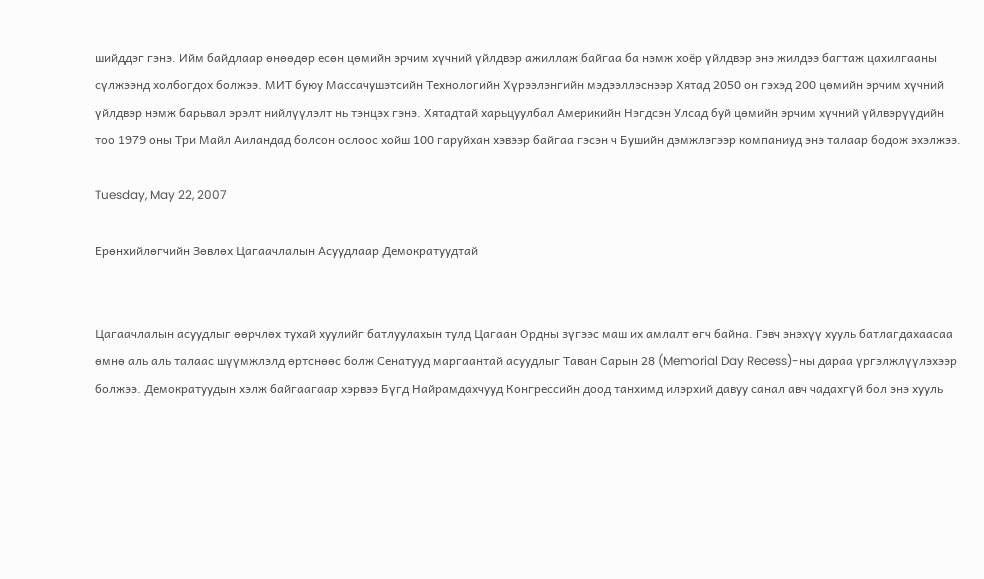шийддэг гэнэ. Ийм байдлаар өнөөдөр есөн цөмийн эрчим хүчний үйлдвэр ажиллаж байгаа ба нэмж хоёр үйлдвэр энэ жилдээ багтаж цахилгааны сүлжээнд холбогдох болжээ. МИТ буюу Массачушэтсийн Технологийн Хүрээлэнгийн мэдээллэснээр Хятад 2050 он гэхэд 200 цөмийн эрчим хүчний үйлдвэр нэмж барьвал эрэлт нийлүүлэлт нь тэнцэх гэнэ. Хятадтай харьцуулбал Америкийн Нэгдсэн Улсад буй цөмийн эрчим хүчний үйлвэрүүдийн тоо 1979 оны Три Майл Аиландад болсон ослоос хойш 100 гаруйхан хэвээр байгаа гэсэн ч Бушийн дэмжлэгээр компаниуд энэ талаар бодож эхэлжээ.

Tuesday, May 22, 2007

Ерөнхийлөгчийн Зөвлөх Цагаачлалын Асуудлаар Демократуудтай


Цагаачлалын асуудлыг өөрчлөх тухай хуулийг батлуулахын тулд Цагаан Ордны зүгээс маш их амлалт өгч байна. Гэвч энэхүү хууль батлагдахаасаа өмнө аль аль талаас шүүмжлэлд өртснөөс болж Сенатууд маргаантай асуудлыг Таван Сарын 28 (Memorial Day Recess)-ны дараа үргэлжлүүлэхээр болжээ. Демократуудын хэлж байгаагаар хэрвээ Бүгд Найрамдахчууд Конгрессийн доод танхимд илэрхий давуу санал авч чадахгүй бол энэ хууль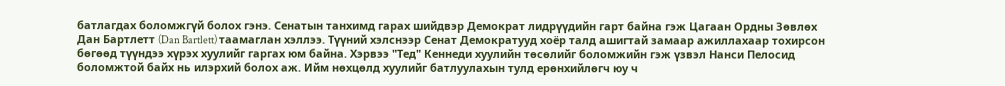батлагдах боломжгүй болох гэнэ. Сенатын танхимд гарах шийдвэр Демократ лидрүүдийн гарт байна гэж Цагаан Ордны Зөвлөх Дан Бартлетт (Dan Bartlett) таамаглан хэллээ. Түүний хэлснээр Сенат Демократууд хоёр талд ашигтай замаар ажиллахаар тохирсон бөгөөд түүндээ хүрэх хуулийг гаргах юм байна. Хэрвээ "Тед" Кеннеди хуулийн төсөлийг боломжийн гэж үзвэл Нанси Пелосид боломжтой байх нь илэрхий болох аж. Ийм нөхцөлд хуулийг батлуулахын тулд ерөнхийлөгч юу ч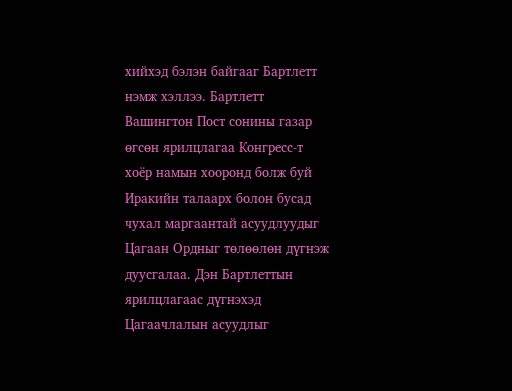хийхэд бэлэн байгааг Бартлетт нэмж хэллээ. Бартлетт Вашингтон Пост сонины газар өгсөн ярилцлагаа Конгресс-т хоёр намын хооронд болж буй Иракийн талаарх болон бусад чухал маргаантай асуудлуудыг Цагаан Ордныг төлөөлөн дүгнэж дуусгалаа. Дэн Бартлеттын ярилцлагаас дүгнэхэд Цагаачлалын асуудлыг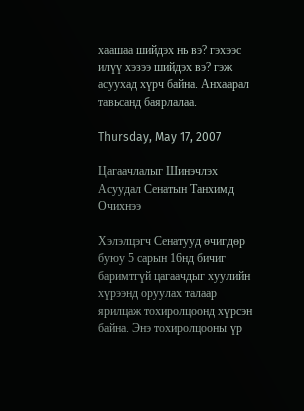хаашаа шийдэх нь вэ? гэхээс илүү хэзээ шийдэх вэ? гэж асуухад хүрч байна. Анхаарал тавьсанд баярлалаа.

Thursday, May 17, 2007

Цагаачлалыг Шинэчлэх Асуудал Сенатын Танхимд Очихнээ

Хэлэлцэгч Сенатууд өчигдөр буюу 5 сарын 16нд бичиг баримтгүй цагаачдыг хуулийн хүрээнд оруулах талаар ярилцаж тохиролцоонд хүрсэн байна. Энэ тохиролцооны үр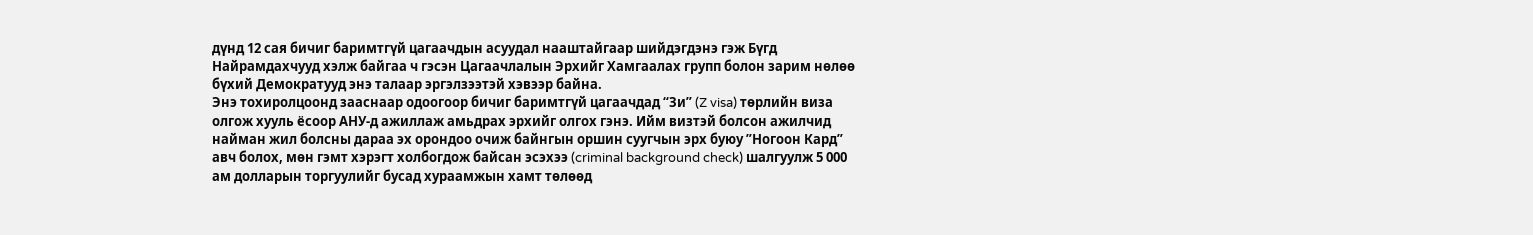дүнд 12 сая бичиг баримтгүй цагаачдын асуудал нааштайгаар шийдэгдэнэ гэж Бүгд Найрамдахчууд хэлж байгаа ч гэсэн Цагаачлалын Эрхийг Хамгаалах групп болон зарим нөлөө бүхий Демократууд энэ талаар эргэлзээтэй хэвээр байна.
Энэ тохиролцоонд зааснаар одоогоор бичиг баримтгүй цагаачдад “Зи” (Z visa) төрлийн виза олгож хууль ёсоор АНУ-д ажиллаж амьдрах эрхийг олгох гэнэ. Ийм визтэй болсон ажилчид найман жил болсны дараа эх орондоо очиж байнгын оршин суугчын эрх буюу ”Ногоон Кард” авч болох, мөн гэмт хэрэгт холбогдож байсан эсэхээ (criminal background check) шалгуулж 5 000 ам долларын торгуулийг бусад хураамжын хамт төлөөд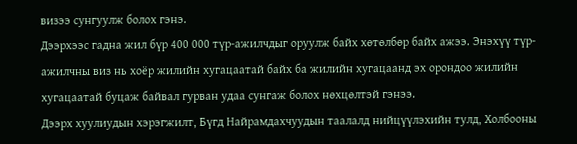визээ сунгуулж болох гэнэ.
Дээрхээс гадна жил бүр 400 000 түр-ажилчдыг оруулж байх хөтөлбөр байх ажээ. Энэхүү түр-ажилчны виз нь хоёр жилийн хугацаатай байх ба жилийн хугацаанд эх орондоо жилийн хугацаатай буцаж байвал гурван удаа сунгаж болох нөхцөлтэй гэнээ.
Дээрх хуулиудын хэрэгжилт, Бүгд Найрамдахчуудын таалалд нийцүүлэхийн тулд, Холбооны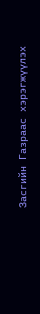Засгийн Газраас хэрэгжүүлэх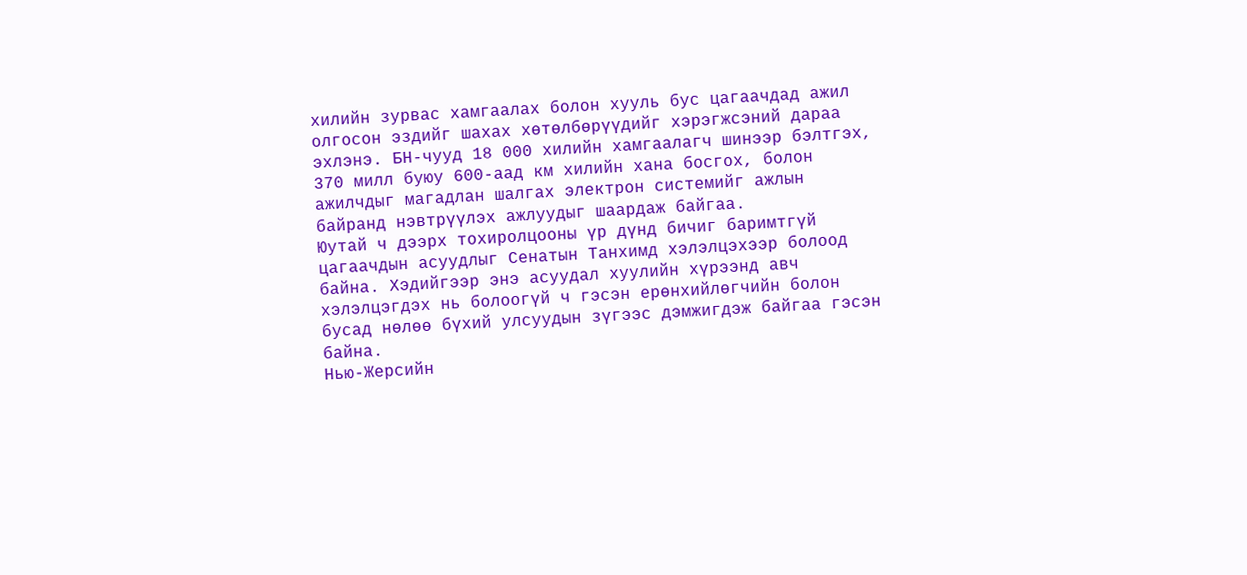хилийн зурвас хамгаалах болон хууль бус цагаачдад ажил олгосон эздийг шахах хөтөлбөрүүдийг хэрэгжсэний дараа эхлэнэ. БН-чууд 18 000 хилийн хамгаалагч шинээр бэлтгэх, 370 милл буюу 600-аад км хилийн хана босгох, болон ажилчдыг магадлан шалгах электрон системийг ажлын байранд нэвтрүүлэх ажлуудыг шаардаж байгаа.
Юутай ч дээрх тохиролцооны үр дүнд бичиг баримтгүй цагаачдын асуудлыг Сенатын Танхимд хэлэлцэхээр болоод байна. Хэдийгээр энэ асуудал хуулийн хүрээнд авч хэлэлцэгдэх нь болоогүй ч гэсэн ерөнхийлөгчийн болон бусад нөлөө бүхий улсуудын зүгээс дэмжигдэж байгаа гэсэн байна.
Нью-Жерсийн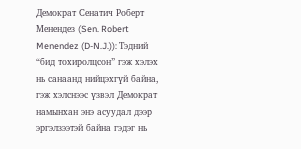Демократ Сенатич Роберт Менендез (Sen. Robert Menendez (D-N.J.)): Тэдний “бид тохиролцсон” гэж хэлэх нь санаанд нийцэхгүй байна, гэж хэлснээс үзвэл Демократ намынхан энэ асуудал дээр эргэлзээтэй байна гэдэг нь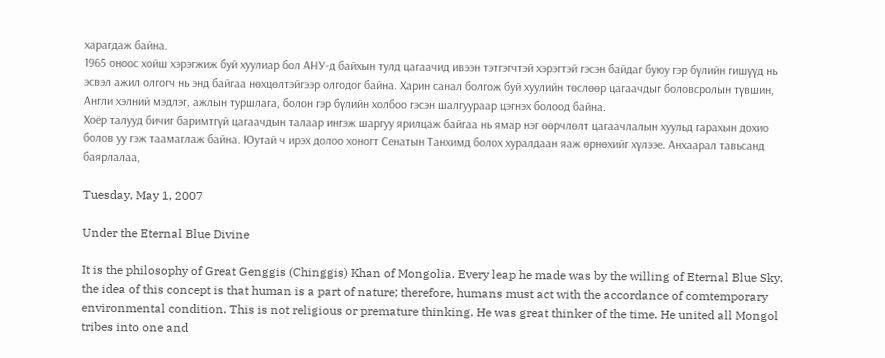харагдаж байна.
1965 оноос хойш хэрэгжиж буй хуулиар бол АНУ-д байхын тулд цагаачид ивээн тэтгэгчтэй хэрэгтэй гэсэн байдаг буюу гэр бүлийн гишүүд нь эсвэл ажил олгогч нь энд байгаа нөхцөлтэйгээр олгодог байна. Харин санал болгож буй хуулийн төслөөр цагаачдыг боловсролын түвшин, Англи хэлний мэдлэг, ажлын туршлага, болон гэр бүлийн холбоо гэсэн шалгуураар цэгнэх болоод байна.
Хоёр талууд бичиг баримтгүй цагаачдын талаар ингэж шаргуу ярилцаж байгаа нь ямар нэг өөрчлөлт цагаачлалын хуульд гарахын дохио болов уу гэж таамаглаж байна. Юутай ч ирэх долоо хоногт Сенатын Танхимд болох хуралдаан яаж өрнөхийг хүлээе. Анхаарал тавьсанд баярлалаа,

Tuesday, May 1, 2007

Under the Eternal Blue Divine

It is the philosophy of Great Genggis (Chinggis) Khan of Mongolia. Every leap he made was by the willing of Eternal Blue Sky. the idea of this concept is that human is a part of nature; therefore, humans must act with the accordance of comtemporary environmental condition. This is not religious or premature thinking. He was great thinker of the time. He united all Mongol tribes into one and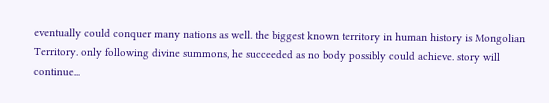eventually could conquer many nations as well. the biggest known territory in human history is Mongolian Territory. only following divine summons, he succeeded as no body possibly could achieve. story will continue...